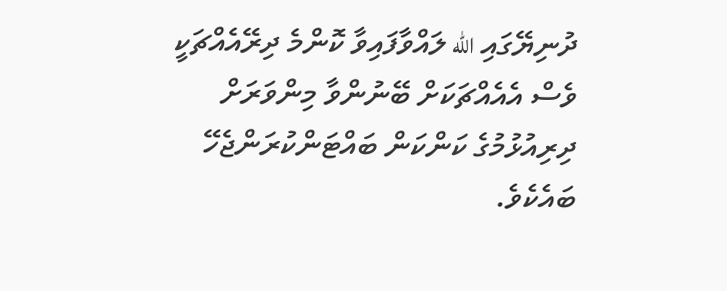ދުނިޔޭގައި الله ލައްވާފައިވާ ކޮންމެ ދިރޭއެއްޗަކީ ވެސް އެއެއްޗަކަށް ބޭނުންވާ މިންވަރަށް ދިރިއުޅުމުގެ ކަންކަން ބައްޓަންކުރަންޖެހޭ ބައެކެވެ.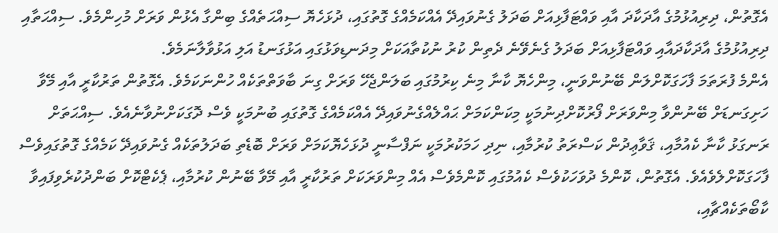އެގޮތުން، ދިރިއުޅުމުގެ އާދަކާދަ އާއި ވައްޓަފާޅިއަށް ބަދަލު ގެނުވައިދޭ އެއްކަމެއްގެ ގޮތުގައި، ދުޅަހެޔޮ ސިއްޙަތެއްގެ ބިންގާ އެޅުން ވަރަށް މުހިންމެވެ. ސިއްޙަތާއި ދިރިއުޅުމުގެ އާދަކާދައާއި ވައްޓަފާޅިއަށް ބަދަލު ގެނެވޭނެ ދެތިން ކުރު ނުކުތާއަކަށް މިދަނޑިވަޅުގައި އަޅުގަނޑު އަލި އަޅުވާލާނަމެވެ.
އެންމެ ފުރަތަމަ ފާހަގަކޮށްލަން ބޭނުންވަނީ، މިންހެޔޮ ކާނާ މިނެ ކިރުމުގައި ބަލަންޖެހޭ ވަރަށް ގިނަ ބާވަތްތަކެއް ހުންނަކަމެވެ. އެގޮތުން ތަރުކާރީ އާއި މޭވާ ހަށިގަނޑަށް ބޭނުންވާ މިންވަރަށް ފޯރުކޮށްދިނުމަކީ މިކަންކަމަށް ޙައްލެއްގެނުވައިދޭ އެއްކަމެއްގެ ގޮތުގައި ބުނުމަކީ ވެސް ދޮގަކަށްނުވާނެއެވެ. ސިއްޙަތަށް ރަނގަޅު ކާނާ ކެއުމާއި، ޤަވާޢިދުން ކަސްރަތު ކުރުމާއި، ނިދި ހަމަކުރުމަކީ ނަފްސާނީ ދުޅަހެޔޮކަމަށް ވަރަށް ބޮޑެތި ބަދަލުތަކެއް ގެނުވައިދޭ ކަމެއްގެ ގޮތުގައިވެސް ފާހަގަކޮށްލެވެއެވެ. އެގޮތުން، ކޮންމެ ދުވަހަކުވެސް ކެއުމުގައި ކޮންމެވެސް އެއް މިންވަރަކަށް ތަރުކާރީ އާއި މޭވާ ބޭނުން ކުރުމާއި، ޕެކެޓްކޮށް ބަންދުކުރެވިފައިވާ ކާބޯތަކެއްޗާއި،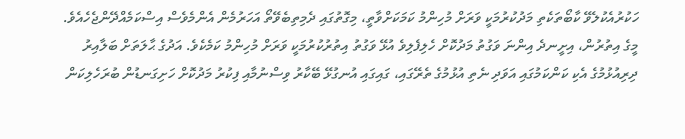ހަކުރުއެކުލެވޭ ކާބޯތަކެތި މަދުކުރުމަކީ ވަރަށް މުހިންމު ކަމަކަށްވާތީ، މިގޮތުގައި ދެމިތިބެވޭތޯ އަހަރުމެން އެންމެވެސް އިސްކަމެއްދޭންޖެހެއެވެ.
މީގެ އިތުރުން، އިށީނދެ އިންނަ ވަގުތު މަދުކޮށް ހެލިފެލިވެ އުޅޭ ވަގުތު އިތުރުކުރުމަކީ ވަރަށް މުހިންމު ކަމެކެވެ. އަދުގެ ޙާލަތަށް ބަލާއިރު ދިރިއުޅުމުގެ އެކި ކަންކަމުގައި އަވަދި ނެތި އުޅުމުގެ ތެރޭގައި، ގައިގައި އުނގުޅޭ ބޭކާރު ވިސްނުމާއި ފިކުރު މަދުކޮށް ހަށިގަނޑުން ބުރަހެލިކަން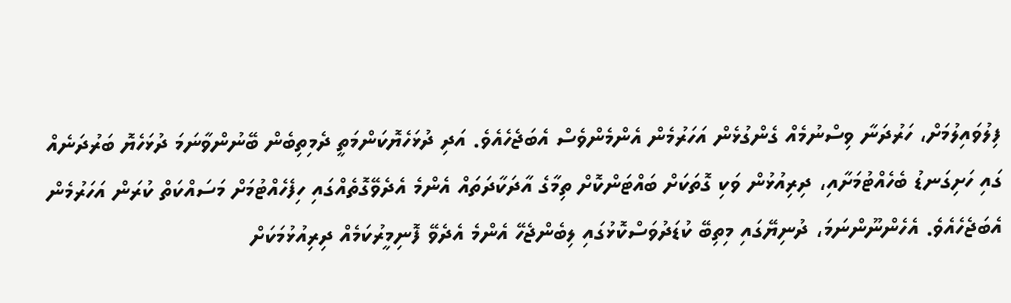ފިލުވައިލުމަށް، ހަރުދަނާ ވިސްނުމެއް ގެންގުޅެން އަހަރުމެން އެންމެންވެސް އެބަޖެހެއެވެ. އަދި ދުޅަހެޔޮކަންމަތީ ދެމިތިބެން ބޭނުންވާނަމަ ދުޅަހެޔޮ ބަރުދަނެއް ގައި ހަށިގަނޑު ބެހެއްޓުމަށާއި، ދިރިއުޅުން ވަކި ގޮތަކަށް ބައްޓަންކޮށް ތިމާގެ އާދަކާދަތައް އެންމެ އެދެވޭގޮތެއްގައި ހިފެހެއްޓުމަށް މަސައްކަތް ކުރަން އަހަރުމެން އެބަޖެހެއެވެ. އެހެންނޫންނަމަ، ދުނިޔޭގައި މިތިބޭ ކުޑަދުވަސްކޮޅުގައި ލިބެންޖެހޭ އެންމެ އެދެވޭ ފޮނިމީރުކަމެއް ދިރިއުޅުމަކަށް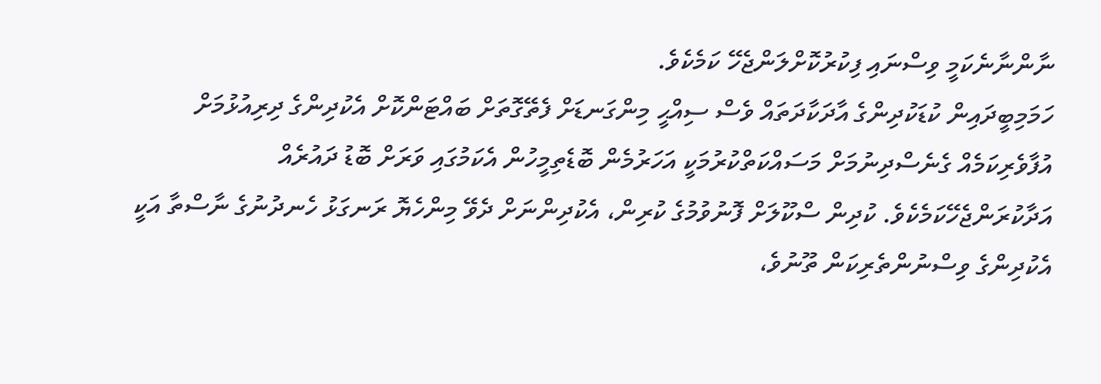ނާންނާނެކަމީ ވިސްނައި ފިކުރުކޮށްލަންޖެހޭ ކަމެކެވެ.
ހަމަމިބީދައިން ކުޑަކުދިންގެ އާދަކާދަތައް ވެސް ސިއްޙީ މިންގަނޑަށް ފެތޭގޮތަށް ބައްޓަންކޮށް އެކުދިންގެ ދިރިއުޅުމަށް އުފާވެރިކަމެއް ގެނެސްދިނުމަށް މަސައްކަތްކުރުމަކީ އަހަރުމެން ބޮޑެތިމީހުން އެކަމުގައި ވަރަށް ބޮޑު ދައުރެއް އަދާކުރަންޖެހޭކަމެކެވެ. ކުދިން ސްކޫލަށް ފޮނުވުމުގެ ކުރިން، އެކުދިންނަށް ދެވޭ މިންހެޔޮ ރަނގަޅު ހެނދުނުގެ ނާސްތާ އަކީ އެކުދިންގެ ވިސްނުންތެރިކަން ތޫނުވެ،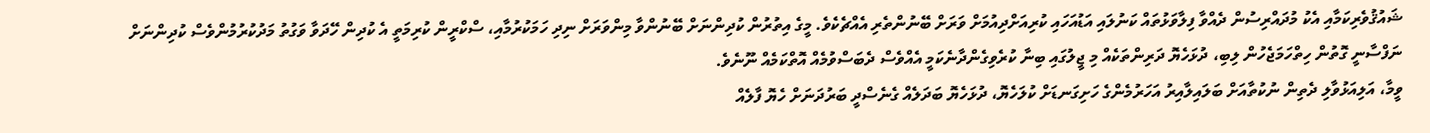ޝައުޤުވެރިކަމާއި އެކު މުދައްރިސުން ދެއްވާ ފިލާވަޅުތައް ކަނުލައި އަޑުއަހައި ކުރިއަށްދިއުމަށް ވަރަށް ބޭނުންތެރި އެއްޗެކެވެ. މީގެ އިތުރުން ކުދިންނަށް ބޭނުންވާ މިންވަރަށް ނިދި ހަމަކުރުމާއި، ސްކްރީން ކުރިމަތީ އެ ކުދިން ހޭދަވާ ވަގުތު މަދުކުރުމުންވެސް ކުދިންނަށް ނަފްސާނީ ގޮތުން ހިތްހަމަޖެހުން ލިބި، ދުޅަހެޔޮ ދަރިންތަކެއް މި ޖީލުގައި ބިނާ ކުރެވިގެންދާނެކަމީ އެއްވެސް ދެބަސްވުމެއް އޮތްކަމެއް ނޫނެވެ.
ވީމާ، އަލިއަޅުވާލި ދެތިން ނުކުތާއަށް ބަލައިލާއިރު އަހަރުމެންގެ ހަށިގަނޑަށް ކުލަހެޔޮ، ދުޅަހެޔޮ ބަދަލެއް ގެނެސްދީ ބަރުދަނަށް ހެޔޮ ފާލެއް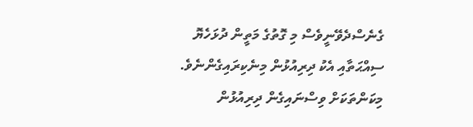ގެނެސްދެވޭނީވެސް މި ގޮތުގެ މަތީން ދުޅަހެޔޮ ސިއްޙަތާއި އެކު ދިރިއުޅުން މިނެކިރައިގެންނެވެ. މިކަންތަކަށް ވިސްނައިގެން ދިރިއުޅުން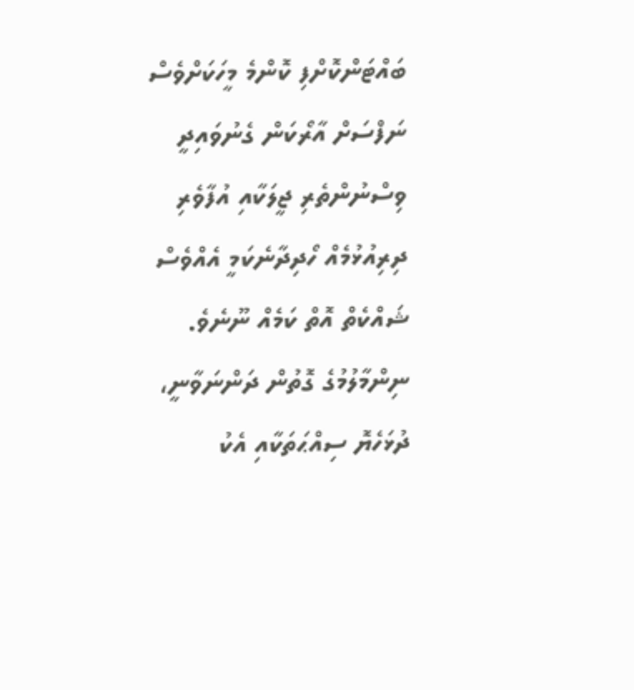ބައްޓަންކޮށްފި ކޮންމެ މީހަކަށްވެސް ނަފްސަށް އާރޯކަން ގެނުވައިދީ ވިސްނުންތެރި ޖީލަކާއި އުފާވެރި ދިރިއުޅުމެއް ހޯދިދާނެކަމީ އެއްވެސް ޝައްކެތް އޮތް ކަމެއް ނޫނެވެ.
ނިންމާލުމުގެ ގޮތުން ދަންނަވާނީ، ދުޅަހެޔޮ ސިއްޙަތަކާއި އެކު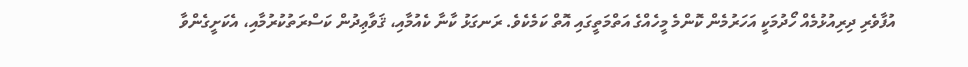އުފާވެރި ދިރިއުޅުމެއް ހޯދުމަކީ އަހަރުމެން ކޮންމެ މީހެއްގެ އަތްމަތީގައި އޮތް ކަމެކެވެ. ރަނގަޅު ކާނާ ކެއުމާއި، ޤަވާޢިދުން ކަސްރަތުކުރުމާއި، އެކަށީގެންވާ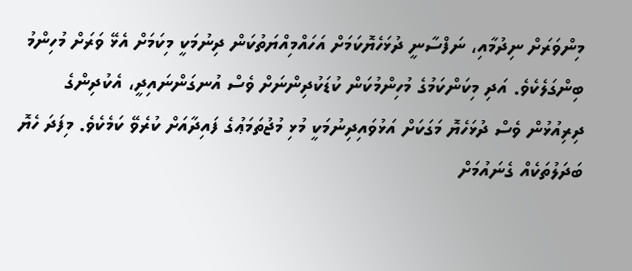މިންވަރަށް ނިދުމާއި، ނަފްސާނީ ދުޅަހެޔޮކަމަށް އަހައްމިއްޔަތުކަން ދިނުމަކީ މިކަމަށް އެޅޭ ވަރަށް މުހިންމު ބިންގަލެކެވެ. އަދި މިކަންކަމުގެ މުހިންމުކަން ކުޑަކުދިންނަށް ވެސް އުނގަންނައިދީ، އެކުދިންގެ ދިރިއުޅުން ވެސް ދުޅަހެޔޮ މަގަކަށް އަޅުވައިދިނުމަކީ މުޅި މުޖުތަމަޢުގެ ފައިދާއަށް ކުރެވޭ ކަމެކެވެ. މިފަދަ ހެޔޮ ބަދަލުތަކެއް ގެނައުމަށް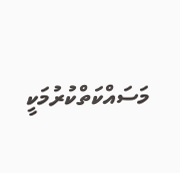މަސައްކަތްކުރުމަކީ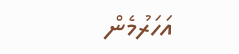އަހަރުމެން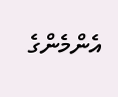އެންމެންގެ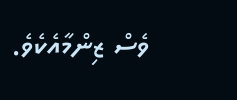ވެސް ޒިންމާއެކެވެ.